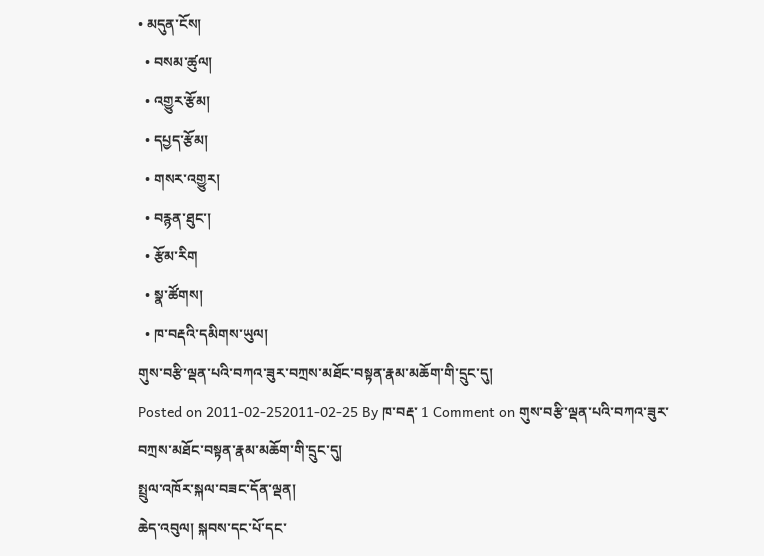• མདུན་ངོས།
  • བསམ་ཚུལ།
  • འགྱུར་རྩོམ།
  • དཔྱད་རྩོམ།
  • གསར་འགྱུར།
  • བརྙན་ཐུང་།
  • རྩོམ་རིག
  • སྣ་ཚོགས།
  • ཁ་བརྡའི་དམིགས་ཡུལ།
གུས་བརྩི་ལྡན་པའི་བཀའ་ཟུར་བཀྲས་མཐོང་བསྟན་རྣམ་མཆོག་གི་དྲུང་དུ།
Posted on 2011-02-252011-02-25 By ཁ་བརྡ་ 1 Comment on གུས་བརྩི་ལྡན་པའི་བཀའ་ཟུར་བཀྲས་མཐོང་བསྟན་རྣམ་མཆོག་གི་དྲུང་དུ།
སྤྲུལ་འཁོར་སྐལ་བཟང་དོན་ལྡན།
ཆེད་འབུལ། སྐབས་དང་པོ་དང་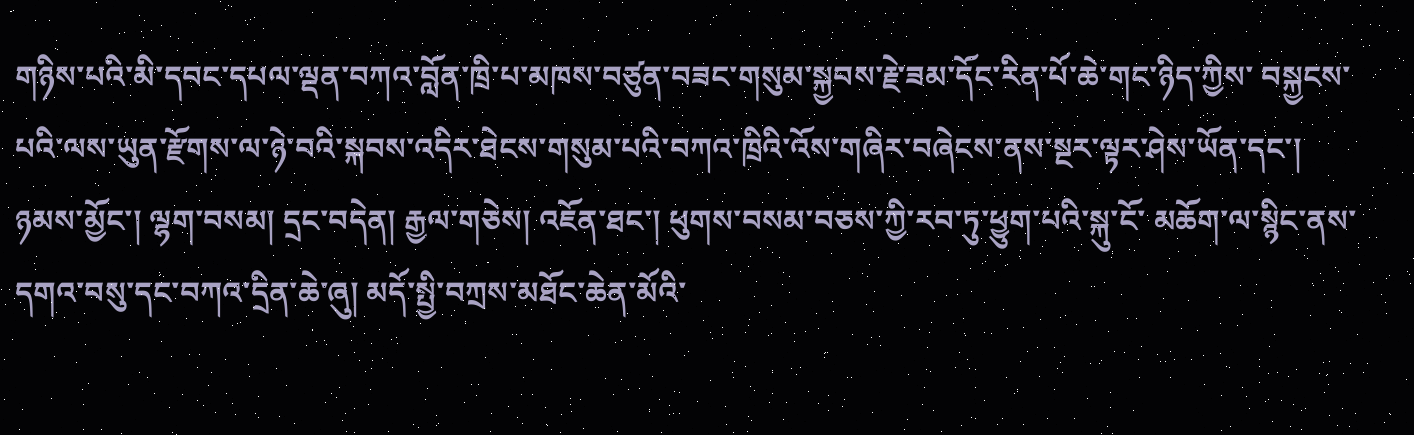གཉིས་པའི་མི་དབང་དཔལ་ལྡན་བཀའ་བློན་ཁྲི་པ་མཁས་བཙུན་བཟང་གསུམ་སྐྱབས་རྗེ་ཟམ་དོང་རིན་པོ་ཆེ་གང་ཉིད་ཀྱིས་ བསྐྱངས་པའི་ལས་ཡུན་རྫོགས་ལ་ཉེ་བའི་སྐབས་འདིར་ཐེངས་གསུམ་པའི་བཀའ་ཁྲིའི་འོས་གཞིར་བཞེངས་ནས་སྔར་ལྟར་ཤེས་ཡོན་དང་། ཉམས་མྱོང་། ལྷག་བསམ། དྲང་བདེན། རྒྱལ་གཅེས། འཇོན་ཐང་། ཕུགས་བསམ་བཅས་ཀྱི་རབ་ཏུ་ཕྱུག་པའི་སྐུ་ངོ་ མཆོག་ལ་སྙིང་ནས་དགའ་བསུ་དང་བཀའ་དྲིན་ཆེ་ཞུ། མདོ་སྤྱི་བཀྲས་མཐོང་ཆེན་མོའི་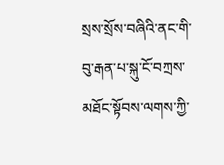སྲས་སྲོས་བཞིའི་ནང་གི་བུ་རྒན་པ་སྐུ་ངོ་བཀྲས་མཐོང་སྟོབས་ལགས་ཀྱི་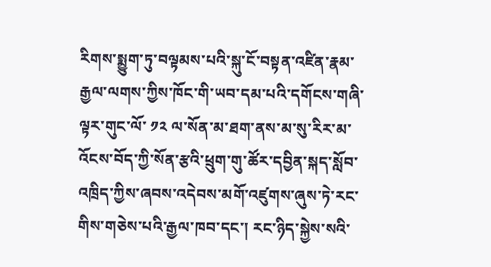རིགས་སྨྱུག་ཏུ་བལྟམས་པའི་སྐུ་ངོ་བསྟན་འཛིན་རྣམ་རྒྱལ་ལགས་ཀྱིས་ཁོང་གི་ཡབ་དམ་པའི་དགོངས་གཞི་ལྟར་གུང་ལོ་ ༡༢ ལ་སོན་མ་ཐག་ནས་མ་སུ་རིར་མ་འོངས་བོད་ཀྱི་སོན་རྩའི་ཕྲུག་གུ་ཚོར་དབྱིན་སྐད་སློབ་འཁྲིད་ཀྱིས་ཞབས་འདེབས་མགོ་འཛུགས་ཞུས་ཏེ་རང་གིས་གཅེས་པའི་རྒྱལ་ཁབ་དང་། རང་ཉིད་སྐྱེས་སའི་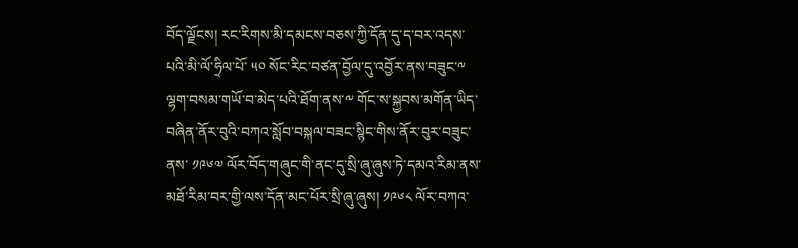བོད་ལྗོངས། རང་རིགས་མི་དམངས་བཅས་ཀྱི་དོན་དུ་ད་བར་འདས་པའི་མི་ལོ་ཧྲིལ་པོ་ ༥༠ སོང་རིང་བཙན་བྱོལ་དུ་འབྱོར་ནས་བཟུང་༸ ལྷག་བསམ་གཡོ་བ་མེད་པའི་ཐོག་ནས་༸ གོང་ས་སྐྱབས་མགོན་ཡིད་བཞིན་ནོར་བུའི་བཀའ་སློབ་བསྐལ་བཟང་སྙིང་གིས་ནོར་བུར་བཟུང་ནས་ ༡༩༦༧ ལོར་བོད་གཞུང་གི་ནང་དུ་སྲི་ཞུ་ཞུས་ཏེ་དམའ་རིམ་ནས་མཐོ་རིམ་བར་གྱི་ལས་དོན་མང་པོར་སྲི་ཞུ་ཞུས། ༡༩༦༨ ལོར་བཀའ་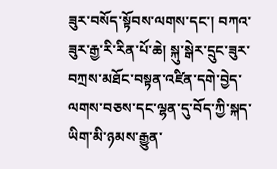ཟུར་བསོད་སྟོབས་ལགས་དང་། བཀའ་ཟུར་རྒྱ་རི་རིན་པོ་ཆེ། སྐུ་སྒེར་དྲུང་ཟུར་བཀྲས་མཐོང་བསྟན་འཛིན་དགེ་བྱེད་ལགས་བཅས་དང་ལྷན་དུ་བོད་ཀྱི་སྐད་ཡིག་མི་ཉམས་རྒྱུན་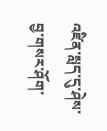འཛིན་སླད་དུ་ཤེས་བྱ་གསར་ཤོག་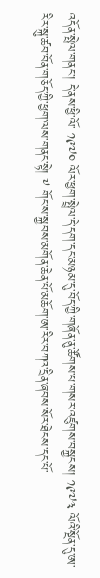འདོན་སྤེལ་གནང་། དེ་ནས་ཕྱི་ལོ་ ༡༩༧༠ ལོར་ཕྱག་སྤྲེལ་དེ་དག་དང་མཉམ་དུ་བོད་ཀྱི་གཞོན་ནུ་ཚོགས་པ་གསར་འཛུགས་བསྐྱངས། ༡༩༧༣ ལོའི་སྔོན་དུ་ཨ་རིར་སྐུ་ཚབ་བོན་གཅོད་ཀྱི་ཕྱག་ལས་གནང་སྟེ། ༸ གོང་ས་སྐྱབས་མགོན་ཆེན་པོ་མཆོག་ཨ་རིར་བཀའ་དྲིན་ཞབས་སོར་ཐེངས་དང་པོ་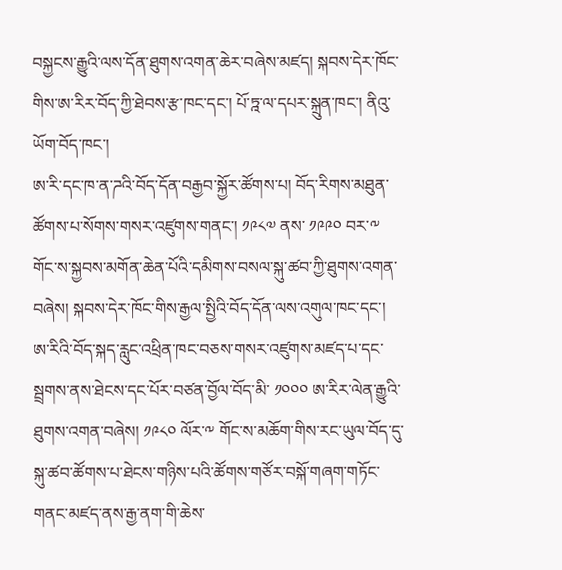བསྐྱངས་རྒྱུའི་ལས་དོན་ཐུགས་འགན་ཆེར་བཞེས་མཛད། སྐབས་དེར་ཁོང་གིས་ཨ་རིར་བོད་ཀྱི་ཐེབས་རྩ་ཁང་དང་། པོ་ཏྰ་ལ་དཔར་སྐྲུན་ཁང་། ནིའུ་ཡོག་བོད་ཁང་།
ཨ་རི་དང་ཁ་ན་ཌའི་བོད་དོན་བརྒྱབ་སྐྱོར་ཚོགས་པ། བོད་རིགས་མཐུན་ཚོགས་པ་སོགས་གསར་འཛུགས་གནང་། ༡༩༨༧ ནས་ ༡༩༩༠ བར་༸ གོང་ས་སྐྱབས་མགོན་ཆེན་པོའི་དམིགས་བསལ་སྐུ་ཚབ་ཀྱི་ཐུགས་འགན་བཞེས། སྐབས་དེར་ཁོང་གིས་རྒྱལ་སྤྱིའི་བོད་དོན་ལས་འགུལ་ཁང་དང་། ཨ་རིའི་བོད་སྐད་རླུང་འཕྲིན་ཁང་བཅས་གསར་འཛུགས་མཛད་པ་དང་སྦྲགས་ནས་ཐེངས་དང་པོར་བཙན་བྱོལ་བོད་མི་ ༡༠༠༠ ཨ་རིར་ལེན་རྒྱུའི་ཐུགས་འགན་བཞེས། ༡༩༨༠ ལོར་༸ གོང་ས་མཆོག་གིས་རང་ཡུལ་བོད་དུ་སྐུ་ཚབ་ཚོགས་པ་ཐེངས་གཉིས་པའི་ཚོགས་གཙོར་བསྐོ་གཞག་གཏོང་གནང་མཛད་ནས་རྒྱ་ནག་གི་ཆེས་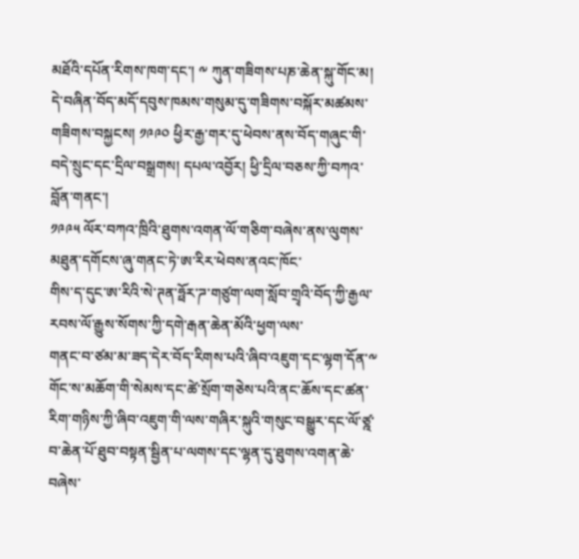མཐོའི་དཔོན་རིགས་ཁག་དང་། ༸ ཀུན་གཟིགས་པཎ་ཆེན་སྐུ་གོང་མ། དེ་བཞིན་བོད་མདོ་དབུས་ཁམས་གསུམ་དུ་གཟིགས་བསྐོར་མཚམས་གཟིགས་བསྐྱངས། ༡༩༩༠ ཕྱིར་རྒྱ་གར་དུ་ཕེབས་ནས་བོད་གཞུང་གི་བདེ་སྲུང་དང་དྲིལ་བསྒྲགས། དཔལ་འབྱོར། ཕྱི་དྲིལ་བཅས་ཀྱི་བཀའ་བློན་གནང་།
༡༩༩༥ ལོར་བཀའ་ཁྲིའི་ཐུགས་འགན་ལོ་གཅིག་བཞེས་ནས་ལུགས་མཐུན་དགོངས་ཞུ་གནང་ཏེ་ཨ་རིར་ཕེབས་ནའང་ཁོང་
གིས་ད་དུང་ཨ་རིའི་སེ་ཊན་ཧྥོར་ཌ་གཙུག་ལག་སློབ་གྲྭའི་བོད་ཀྱི་རྒྱལ་རབས་ལོ་རྒྱུས་སོགས་ཀྱི་དགེ་རྒན་ཆེན་མོའི་ཕྱག་ལས་
གནང་བ་ཙམ་མ་ཟད་དེར་བོད་རིགས་པའི་ཞིབ་འཇུག་དང་ལྷག་དོན་༸ གོང་ས་མཆོག་གི་སེམས་དང་ཚེ་སྲོག་གཅེས་པའི་ནང་ཆོས་དང་ཚན་རིག་གཉིས་ཀྱི་ཞིབ་འཇུག་གི་ལས་གཞིར་སྐུའི་གསུང་བསྒྱུར་དང་ལོ་ཙྰ་བ་ཆེན་པོ་ཐུབ་བསྟན་སྦྱིན་པ་ལགས་དང་ལྷན་དུ་ཐུགས་འགན་ཆེ་བཞེས་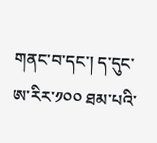གནང་བ་དང་། ད་དུང་ཨ་རིར་༡༠༠ ཐམ་པའི་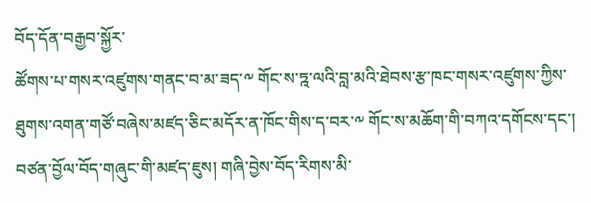བོད་དོན་བརྒྱབ་སྐྱོར་
ཚོགས་པ་གསར་འཛུགས་གནང་བ་མ་ཟད་༸ གོང་ས་ཏྰ་ལའི་བླ་མའི་ཐེབས་རྩ་ཁང་གསར་འཛུགས་ཀྱིས་ཐུགས་འགན་གཙོ་བཞེས་མཛད་ཅིང་མདོར་ན་ཁོང་གིས་ད་བར་༸ གོང་ས་མཆོག་གི་བཀའ་དགོངས་དང་། བཙན་བྱོལ་བོད་གཞུང་གི་མཛད་ཇུས། གཞི་བྱེས་བོད་རིགས་མི་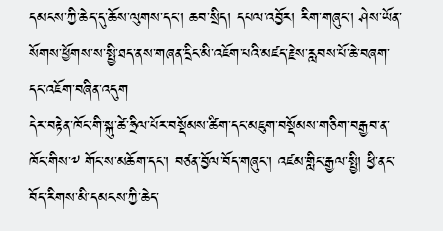དམངས་ཀྱི་ཆེད་དུ་ཆོས་ལུགས་དང་། ཆབ་སྲིད། དཔལ་འབྱོར། རིག་གཞུང་། ཤེས་ཡོན་སོགས་ཕྱོགས་ས་སྤྱི་ཐད་ནས་གཞན་དྲིང་མི་འཇོག་པའི་མཛད་རྗེས་རླབས་པོ་ཆེ་བཞག་དང་འཇོག་བཞིན་འདུག
དེར་བརྟེན་ཁོང་གི་སྐུ་ཚེ་ཧྲིལ་པོར་བསྡོམས་ཚིག་དང་མཇུག་བསྡོམས་གཅིག་བརྒྱབ་ན་ཁོང་གིས་༸ གོང་ས་མཆོག་དང་། བཙན་བྱོལ་བོད་གཞུང་། འཛམ་གླིང་རྒྱལ་སྤྱི། ཕྱི་ནང་བོད་རིགས་མི་དམངས་ཀྱི་ཆེད་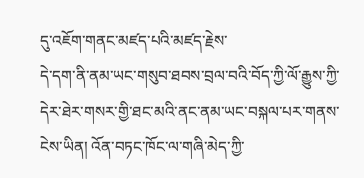དུ་འཇོག་གནང་མཛད་པའི་མཛད་རྗེས་
དེ་དག་ནི་ནམ་ཡང་གསུབ་ཐབས་བྲལ་བའི་བོད་ཀྱི་ལོ་རྒྱུས་ཀྱི་དེར་ཐེར་གསར་གྱི་ཐང་མའི་ནང་ནམ་ཡང་བསྐལ་པར་གནས་ངེས་ཡིན། འོན་བཏང་ཁོང་ལ་གཞི་མེད་ཀྱི་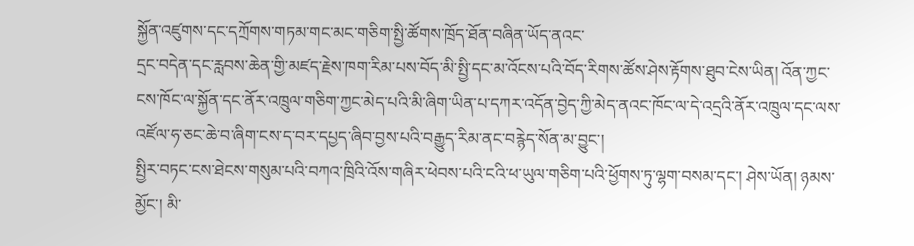སྐྱོན་འཛུགས་དང་དཀྲོགས་གཏམ་གང་མང་གཅིག་སྤྱི་ཚོགས་ཁྲོད་ཐོན་བཞིན་ཡོད་ནའང་
དྲང་བདེན་དང་རླབས་ཆེན་གྱི་མཛད་རྗེས་ཁག་རིམ་པས་བོད་མི་སྤྱི་དང་མ་འོངས་པའི་བོད་རིགས་ཚོས་ཤེས་རྟོགས་ཐུབ་ངེས་ཡིན། འོན་ཀྱང་ངས་ཁོང་ལ་སྐྱོན་དང་ནོར་འཁྲུལ་གཅིག་ཀྱང་མེད་པའི་མི་ཞིག་ཡིན་པ་དཀར་འདོན་བྱེད་ཀྱི་མེད་ནའང་ཁོང་ལ་དེ་འདྲའི་ནོར་འཁྲུལ་དང་ལས་འཛོལ་ཧ་ཅང་ཆེ་བ་ཞིག་ངས་ད་བར་དཔྱད་ཞིབ་བྱས་པའི་བརྒྱུད་རིམ་ནང་བརྙེད་སོན་མ་བྱུང་།
སྤྱིར་བཏང་ངས་ཐེངས་གསུམ་པའི་བཀའ་ཁྲིའི་འོས་གཞིར་ཕེབས་པའི་ངའི་ཕ་ཡུལ་གཅིག་པའི་ཕྱོགས་ཏུ་ལྷག་བསམ་དང་། ཤེས་ཡོན། ཉམས་མྱོང་། མི་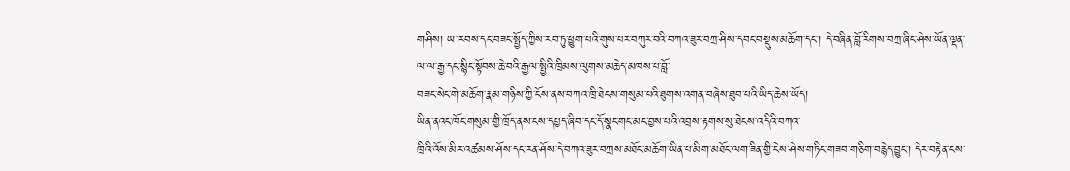གཤིས། ཡ་རབས་དང་བཟང་སྤྱོད་ཀྱིས་རབ་ཏུ་ཕྱུག་པའི་གུས་པར་བཀུར་བའི་བཀའ་ཟུར་བཀྲ་ཤིས་དབང་བསྡུས་མཆོག་དང་། དེ་བཞིན་བློ་རིགས་བཀྲ་ཞིང་ཤེས་ཡོན་ལྡན་ལ་ལ་རྒྱ་དང་སྙིང་སྟོབས་ཆེ་བའི་རྒྱལ་སྤྱིའི་ཁྲིམས་ལུགས་མཆེད་མཁས་པ་བློ་
བཟང་སེང་གེ་མཆོག་རྣམ་གཉིས་ཀྱི་ངོས་ནས་བཀའ་ཁྲི་ཐེངས་གསུམ་པའི་ཐུགས་འགན་བཞེས་ཐུབ་པའི་ཡིད་ཆེས་ཡོད།
ཡིན་ནའང་ཁོང་གསུམ་གྱི་ཁྲོད་ནས་ངས་དཔྱད་ཞིབ་དང་དོ་སྣང་གང་མང་བྱས་པའི་འབྲས་རྟགས་སུ་ཐེངས་འདིའི་བཀའ་
ཁྲིའི་འོས་མིར་འཚམས་ཤོས་དང་རན་ཤོས་དེ་བཀའ་ཟུར་བཀྲས་མཐོང་མཆོག་ཡིན་པ་མིག་མཐོང་ལག་ཟིན་གྱི་ངེས་ཤེས་གཏིང་གཟབ་གཅིག་བརྙེད་བྱུང་། དེར་བརྟེན་ངས་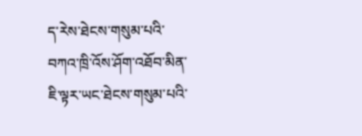ད་རེས་ཐེངས་གསུམ་པའི་བཀའ་ཁྲི་འོས་ཤོག་འཐོབ་མིན་ཇི་ལྟར་ཡང་ཐེངས་གསུམ་པའི་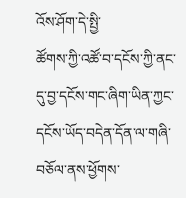འོས་ཤོག་དེ་སྤྱི་
ཚོགས་ཀྱི་འཚོ་བ་དངོས་ཀྱི་ནང་དུ་བྱ་དངོས་གང་ཞིག་ཡིན་ཀྱང་དངོས་ཡོད་བདེན་དོན་ལ་གཞི་
བཅོལ་ནས་ཕྱོགས་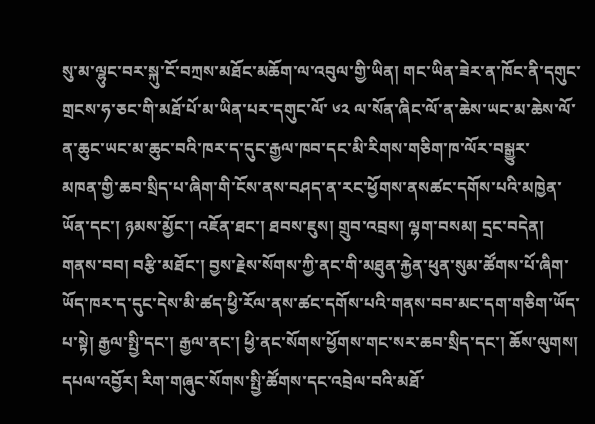སུ་མ་ལྷུང་བར་སྐུ་ངོ་བཀྲས་མཐོང་མཆོག་ལ་འབུལ་གྱི་ཡིན། གང་ཡིན་ཟེར་ན་ཁོང་ནི་དགུང་གྲངས་ཧ་ཅང་གི་མཐོ་པོ་མ་ཡིན་པར་དགུང་ལོ་ ༦༢ ལ་སོན་ཞིང་ལོ་ན་ཆེས་ཡང་མ་ཆེས་ལོ་ན་ཆུང་ཡང་མ་ཆུང་བའི་ཁར་ད་དུང་རྒྱལ་ཁབ་དང་མི་རིགས་གཅིག་ཁ་ལོར་བསྒྱུར་
མཁན་གྱི་ཆབ་སྲིད་པ་ཞིག་གི་ངོས་ནས་བཤད་ན་རང་ཕྱོགས་ནསཚང་དགོས་པའི་མཁྱེན་ཡོན་དང་། ཉམས་མྱོང་། འཇོན་ཐང་། ཐབས་ཇུས། གྲུབ་འབྲས། ལྷག་བསམ། དྲང་བདེན། གནས་བབ། བརྩི་མཐོང་། བྱས་རྗེས་སོགས་ཀྱི་ནང་གི་མཐུན་རྐྱེན་ཕུན་སུམ་ཚོགས་པོ་ཞིག་ཡོད་ཁར་ད་དུང་དེས་མི་ཚད་ཕྱི་རོལ་ནས་ཚང་དགོས་པའི་གནས་བབ་མང་དག་གཅིག་ཡོད་པ་སྟེ། རྒྱལ་སྤྱི་དང་། རྒྱལ་ནང་། ཕྱི་ནང་སོགས་ཕྱོགས་གང་སར་ཆབ་སྲིད་དང་། ཆོས་ལུགས། དཔལ་འབྱོར། རིག་གཞུང་སོགས་སྤྱི་ཚོགས་དང་འབྲེལ་བའི་མཐོ་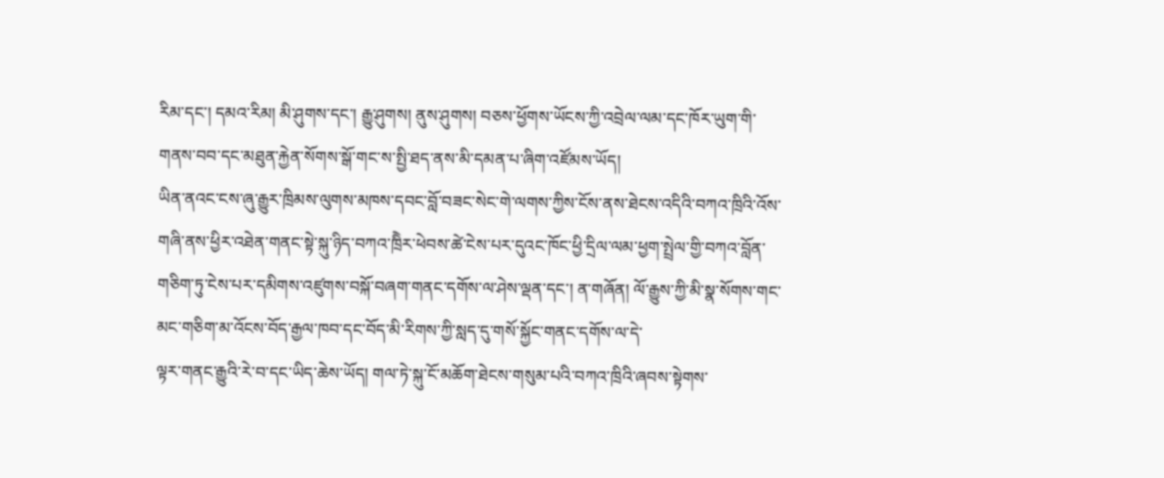རིམ་དང་། དམའ་རིམ། མི་ཤུགས་དང་། རྒྱུ་ཤུགས། ནུས་ཤུགས། བཅས་ཕྱོགས་ཡོངས་ཀྱི་འབྲེལ་ལམ་དང་ཁོར་ཡུག་གི་གནས་བབ་དང་མཐུན་རྐྱེན་སོགས་སྒོ་གང་ས་སྤྱི་ཐད་ནས་མི་དམན་པ་ཞིག་འཛོམས་ཡོད།
ཡིན་ནའང་ངས་ཞུ་རྒྱུར་ཁྲིམས་ལུགས་མཁས་དབང་བློ་བཟང་སེང་གེ་ལགས་ཀྱིས་ངོས་ནས་ཐེངས་འདིའི་བཀའ་ཁྲིའི་འོས་
གཞི་ནས་ཕྱིར་འཐེན་གནང་སྟེ་སྐུ་ཉིད་བཀའ་ཁྲིེར་ཕེབས་ཚེ་ངེས་པར་དུའང་ཁོང་ཕྱི་དྲིལ་ལམ་ཕྱག་སྤྲེལ་གྱི་བཀའ་བློན་གཅིག་ཏུ་ངེས་པར་དམིགས་འཛུགས་བསྐོ་བཞག་གནང་དགོས་ལ་ཤེས་ལྡན་དང་། ན་གཞོན། ལོ་རྒྱུས་ཀྱི་མི་སྣ་སོགས་གང་མང་གཅིག་མ་འོངས་བོད་རྒྱལ་ཁབ་དང་བོད་མི་རིགས་ཀྱི་སླད་དུ་གསོ་སྐྱོང་གནང་དགོས་ལ་དེ་
ལྟར་གནང་རྒྱུའི་རེ་བ་དང་ཡིད་ཆེས་ཡོད། གལ་ཏེ་སྐུ་ངོ་མཆོག་ཐེངས་གསུམ་པའི་བཀའ་ཁྲིའི་ཞབས་སྟེགས་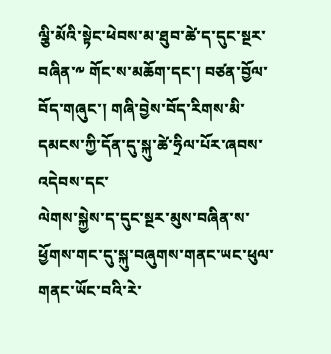ལྕི་མོའི་སྟེང་ཕེབས་མ་ཐུབ་ཚེ་ད་དུང་སྔར་བཞིན་༸ གོང་ས་མཆོག་དང་། བཙན་བྱོལ་བོད་གཞུང་། གཞི་བྱེས་བོད་རིགས་མི་དམངས་ཀྱི་དོན་དུ་སྐུ་ཚེ་ཧྲིལ་པོར་ཞབས་འདེབས་དང་
ལེགས་སྐྱེས་ད་དུང་སྔར་མུས་བཞིན་ས་ཕྱོགས་གང་དུ་སྐུ་བཞུགས་གནང་ཡང་ཕུལ་གནང་ཡོང་བའི་རེ་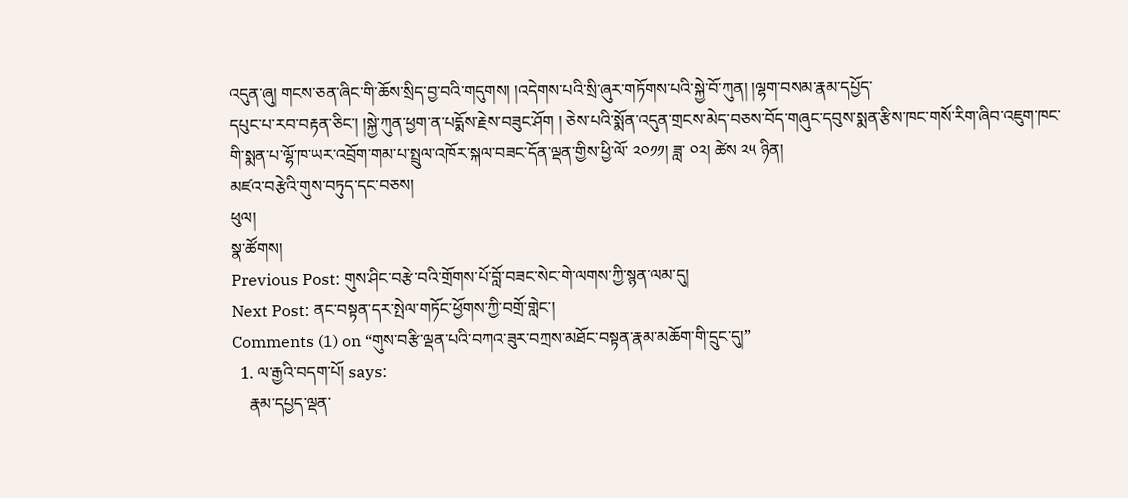འདུན་ཞུ། གངས་ཅན་ཞིང་གི་ཆོས་སྲིད་བྱ་བའི་གདུགས། །འདེགས་པའི་སྲི་ཞུར་གཏོགས་པའི་སྐྱེ་བོ་ཀུན། །ལྷག་བསམ་རྣམ་དཔྱོད་
དཔུང་པ་རབ་བརྟན་ཅིང་། །སྐྱེ་ཀུན་ཕྱག་ན་པདྨོས་རྗེས་བཟུང་ཤོག ། ཅེས་པའི་སྨོན་འདུན་གྲངས་མེད་བཅས་བོད་གཞུང་དབུས་སྨན་རྩིས་ཁང་གསོ་རིག་ཞིབ་འཇུག་ཁང་གི་སྨན་པ་ལྷོ་ཁ་ཡར་འབྲོག་གམ་པ་སྤྲུལ་འཁོར་སྐལ་བཟང་དོན་ལྡན་གྱིས་ཕྱི་ལོ་ ༢༠༡༡། ཟླ་ ༠༢། ཚེས ༢༥ ཉིན།
མཛའ་བརྩེའི་གུས་བཏུད་དང་བཅས།
ཕུལ།
སྣ་ཚོགས།
Previous Post: གུས་ཤིང་བརྩེ་བའི་གྲོགས་པོ་བློ་བཟང་སེང་གེ་ལགས་ཀྱི་སྙན་ལམ་དུ།
Next Post: ནང་བསྟན་དར་སྤེལ་གཏོང་ཕྱོགས་ཀྱི་བགྲོ་གླེང་།
Comments (1) on “གུས་བརྩི་ལྡན་པའི་བཀའ་ཟུར་བཀྲས་མཐོང་བསྟན་རྣམ་མཆོག་གི་དྲུང་དུ།”
  1. ལ་རྒྱའི་བདག་པོ། says:
    རྣམ་དཔྱད་ལྡན་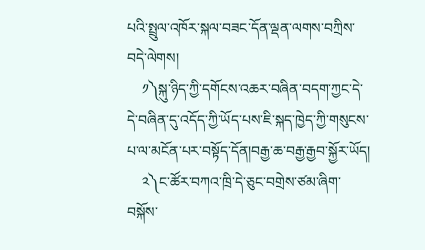པའི་སྤྲུལ་འཁོར་སྐལ་བཟང་དོན་ལྡན་ལགས་བཀྲིས་བདེ་ལེགས།
    ༡༽སྐུ་ཉིད་ཀྱི་དགོངས་འཆར་བཞིན་བདག་ཀྱང་དེ་དེ་བཞིན་དུ་འདོད་ཀྱི་ཡོད་པས་ཇི་སྐད་ཁྱེད་ཀྱི་གསུངས་པ་ལ་མངོན་པར་བསྟོད་དོན།བརྒྱ་ཆ་བརྒྱ་རྒྱབ་སྐྱོར་ཡོད།
    ༢༽ང་ཚོར་བཀའ་ཁྲི་དེ་ཅུང་བགྲེས་ཙམ་ཞིག་བསྐོས་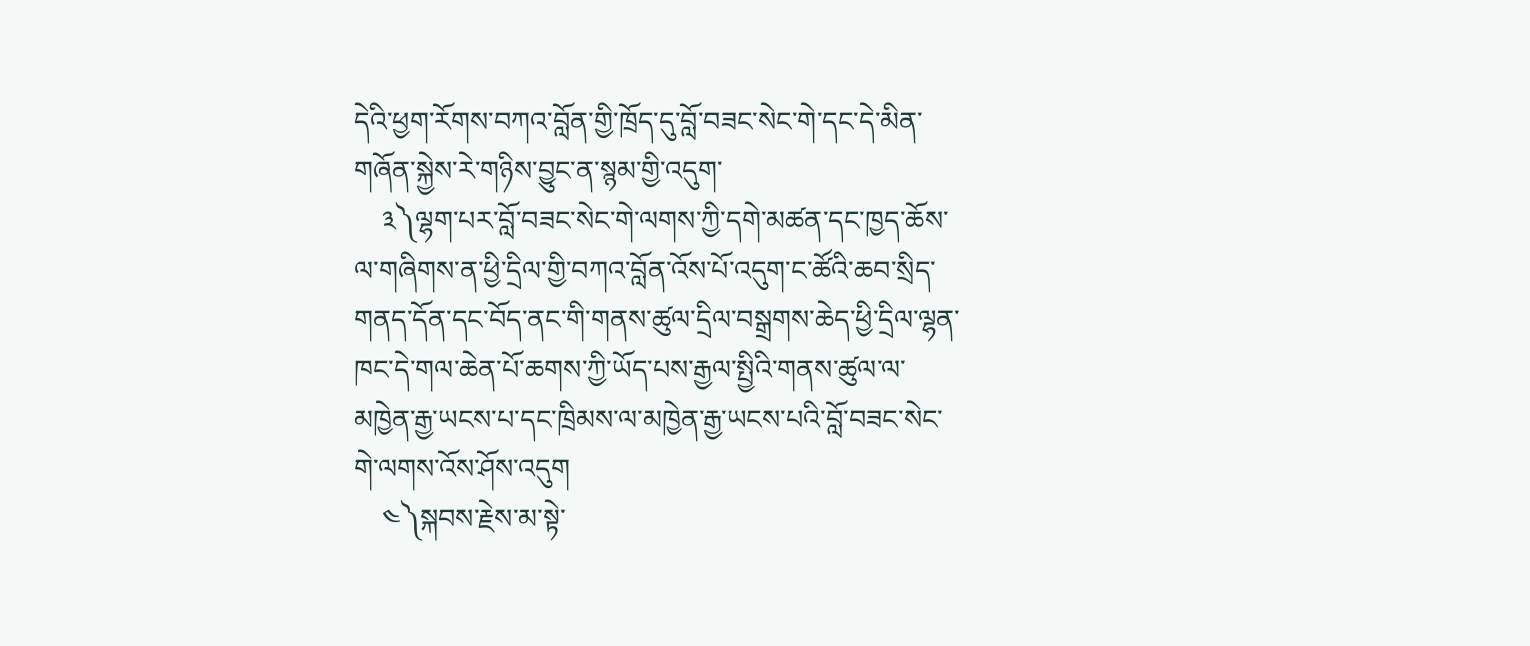དེའི་ཕྱག་རོགས་བཀའ་བློན་གྱི་ཁྲོད་དུ་བློ་བཟང་སེང་གེ་དང་དེ་མིན་གཞོན་སྐྱེས་རེ་གཉིས་བྱུང་ན་སྙམ་གྱི་འདུག་
    ༣༽ལྷག་པར་བློ་བཟང་སེང་གེ་ལགས་ཀྱི་དགེ་མཚན་དང་ཁྱད་ཆོས་ལ་གཞིགས་ན་ཕྱི་དྲིལ་གྱི་བཀའ་བློན་འོས་པོ་འདུག་ང་ཚོའི་ཆབ་སྲིད་གནད་དོན་དང་བོད་ནང་གི་གནས་ཚུལ་དྲིལ་བསྒྲགས་ཆེད་ཕྱི་དྲིལ་ལྷན་ཁང་དེ་གལ་ཆེན་པོ་ཆགས་ཀྱི་ཡོད་པས་རྒྱལ་སྤྱིའི་གནས་ཚུལ་ལ་མཁྱེན་རྒྱ་ཡངས་པ་དང་ཁྲིམས་ལ་མཁྱེན་རྒྱ་ཡངས་པའི་བློ་བཟང་སེང་གེ་ལགས་འོས་ཤོས་འདུག
    ༤༽སྐབས་རྗེས་མ་སྟེ་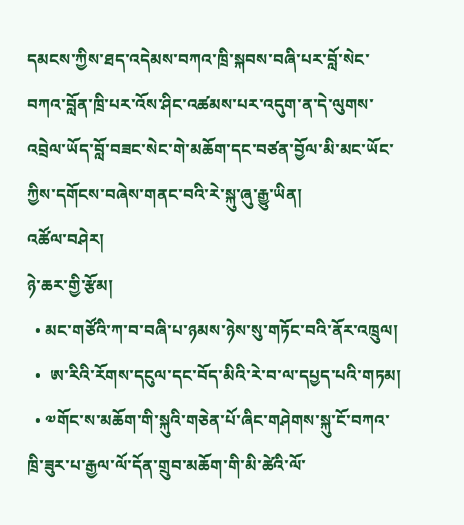དམངས་ཀྱིས་ཐད་འདེམས་བཀའ་ཁྲི་སྐབས་བཞི་པར་བློ་སེང་བཀའ་བློན་ཁྲི་པར་འོས་ཤིང་འཚམས་པར་འདུག་ན་དེ་ལུགས་འབྲེལ་ཡོད་བློ་བཟང་སེང་གེ་མཆོག་དང་བཙན་བྱོལ་མི་མང་ཡོང་ཀྱིས་དགོངས་བཞེས་གནང་བའི་རེ་སྐུ་ཞུ་རྒྱུ་ཡིན།
འཚོལ་བཤེར།
ཉེ་ཆར་གྱི་རྩོམ།
  • མང་གཙོའི་ཀ་བ་བཞི་པ་ཉམས་ཉེས་སུ་གཏོང་བའི་ནོར་འཁྲུལ།
  •  ཨ་རིའི་རོགས་དངུལ་དང་བོད་མིའི་རེ་བ་ལ་དཔྱད་པའི་གཏམ།
  • ༧གོང་ས་མཆོག་གི་སྐུའི་གཅེན་པོ་ཞིང་གཤེགས་སྐུ་ངོ་བཀའ་ཁྲི་ཟུར་པ་རྒྱལ་ལོ་དོན་གྲུབ་མཆོག་གི་མི་ཚེའི་ལོ་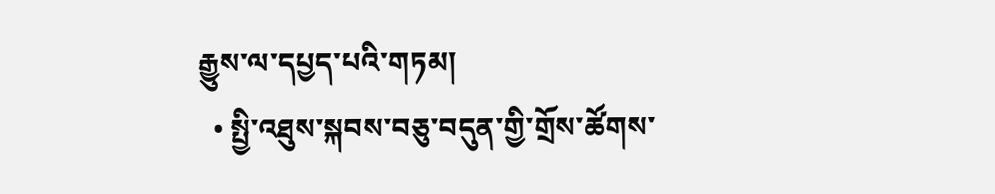རྒྱུས་ལ་དཔྱད་པའི་གཏམ།
  • སྤྱི་འཐུས་སྐབས་བཅུ་བདུན་གྱི་གྲོས་ཚོགས་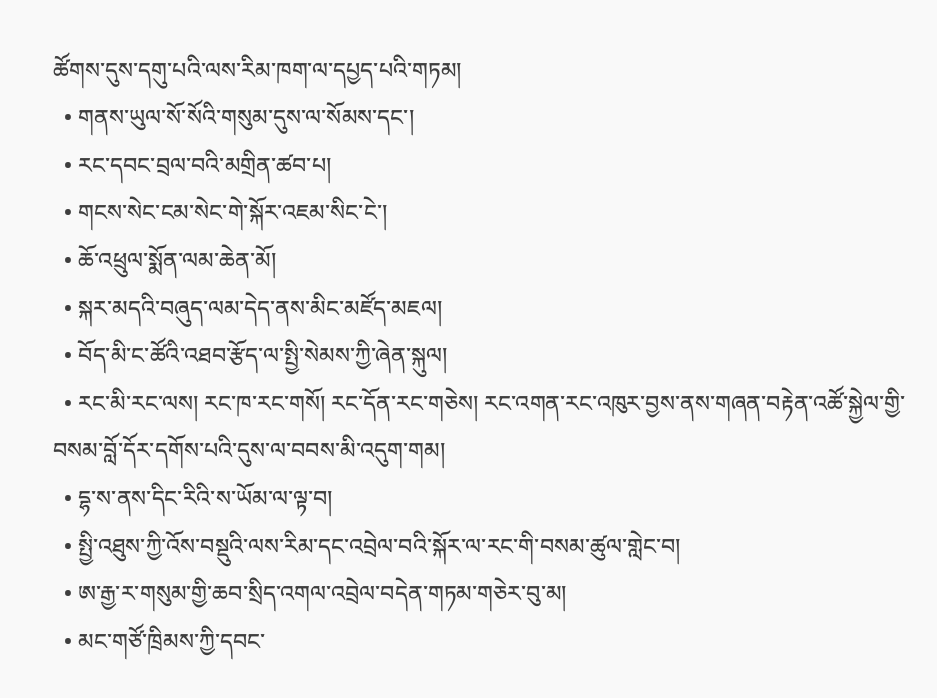ཚོགས་དུས་དགུ་པའི་ལས་རིམ་ཁག་ལ་དཔྱད་པའི་གཏམ།
  • གནས་ཡུལ་སོ་སོའི་གསུམ་དུས་ལ་སོམས་དང་།
  • རང་དབང་བྲལ་བའི་མགྲིན་ཚབ་པ།
  • གངས་སེང་ངམ་སེང་གེ་སྐོར་འཇམ་སིང་ངེ་།
  • ཆོ་འཕྲུལ་སྨོན་ལམ་ཆེན་མོ།
  • སྐར་མདའི་བཞུད་ལམ་དེད་ནས་མིང་མཛོད་མཇལ།
  • བོད་མི་ང་ཚོའི་འཐབ་རྩོད་ལ་སྤྱི་སེམས་ཀྱི་ཞེན་སྐུལ།
  • རང་མི་རང་ལས། རང་ཁ་རང་གསོ། རང་དོན་རང་གཅེས། རང་འགན་རང་འཁུར་བྱས་ནས་གཞན་བརྟེན་འཚོ་སྐྱེལ་གྱི་བསམ་བློ་དོར་དགོས་པའི་དུས་ལ་བབས་མི་འདུག་གམ།
  • དྷ་ས་ནས་དིང་རིའི་ས་ཡོམ་ལ་ལྟ་བ།
  • སྤྱི་འཐུས་ཀྱི་འོས་བསྡུའི་ལས་རིམ་དང་འབྲེལ་བའི་སྐོར་ལ་རང་གི་བསམ་ཚུལ་གླེང་བ།
  • ཨ་རྒྱ་ར་གསུམ་གྱི་ཆབ་སྲིད་འགལ་འབྲེལ་བདེན་གཏམ་གཅེར་བུ་མ།
  • མང་གཙོ་ཁྲིམས་ཀྱི་དབང་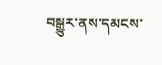བསྒྱུར་ནས་དམངས་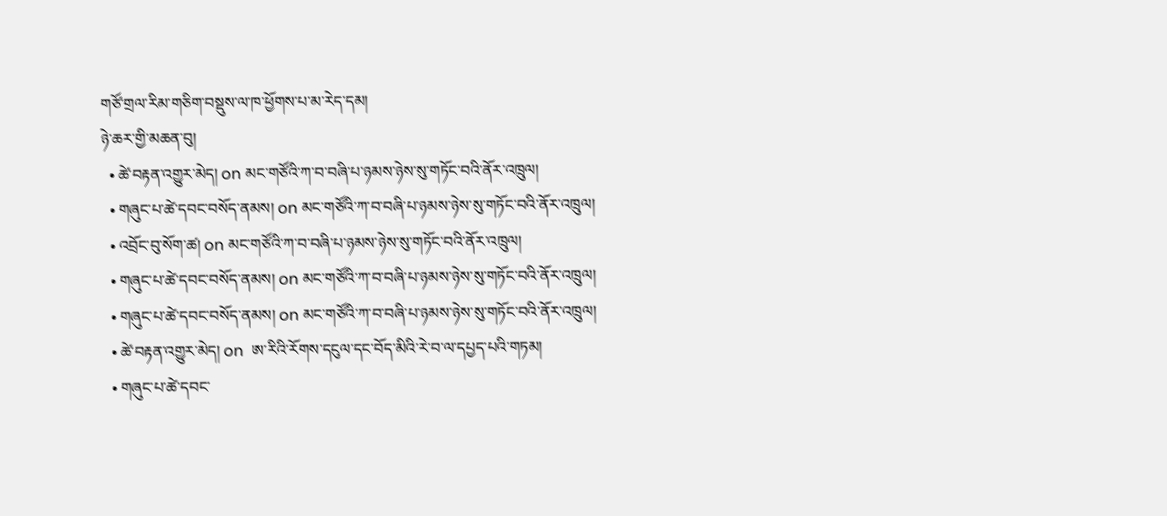གཙོ་གྲལ་རིམ་གཅིག་བསྡུས་ལ་ཁ་ཕྱོགས་པ་མ་རེད་དམ།
ཉེ་ཆར་གྱི་མཆན་བུ།
  • ཚེ་བརྟན་འགྱུར་མེད། on མང་གཙོའི་ཀ་བ་བཞི་པ་ཉམས་ཉེས་སུ་གཏོང་བའི་ནོར་འཁྲུལ།
  • གཞུང་པ་ཚེ་དབང་བསོད་ནམས། on མང་གཙོའི་ཀ་བ་བཞི་པ་ཉམས་ཉེས་སུ་གཏོང་བའི་ནོར་འཁྲུལ།
  • འབྲོང་བུ་སོག་ཚ། on མང་གཙོའི་ཀ་བ་བཞི་པ་ཉམས་ཉེས་སུ་གཏོང་བའི་ནོར་འཁྲུལ།
  • གཞུང་པ་ཚེ་དབང་བསོད་ནམས། on མང་གཙོའི་ཀ་བ་བཞི་པ་ཉམས་ཉེས་སུ་གཏོང་བའི་ནོར་འཁྲུལ།
  • གཞུང་པ་ཚེ་དབང་བསོད་ནམས། on མང་གཙོའི་ཀ་བ་བཞི་པ་ཉམས་ཉེས་སུ་གཏོང་བའི་ནོར་འཁྲུལ།
  • ཚེ་བརྟན་འགྱུར་མེད། on  ཨ་རིའི་རོགས་དངུལ་དང་བོད་མིའི་རེ་བ་ལ་དཔྱད་པའི་གཏམ།
  • གཞུང་པ་ཚེ་དབང་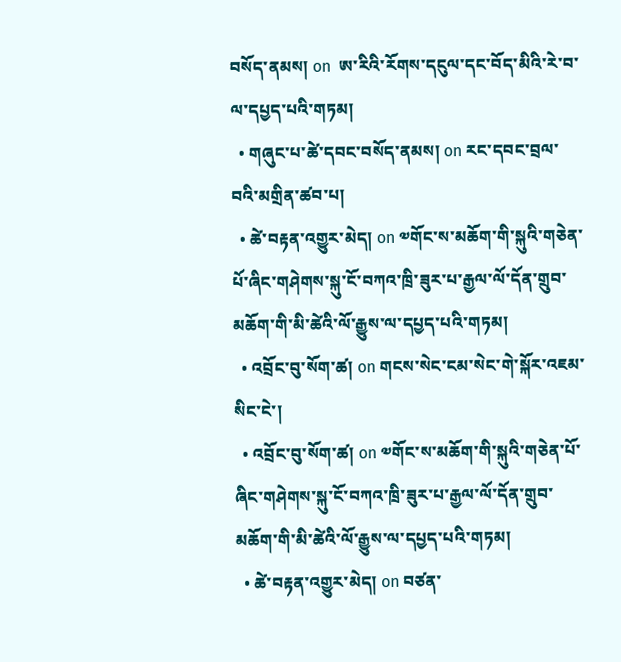བསོད་ནམས། on  ཨ་རིའི་རོགས་དངུལ་དང་བོད་མིའི་རེ་བ་ལ་དཔྱད་པའི་གཏམ།
  • གཞུང་པ་ཚེ་དབང་བསོད་ནམས། on རང་དབང་བྲལ་བའི་མགྲིན་ཚབ་པ།
  • ཚེ་བརྟན་འགྱུར་མེད། on ༧གོང་ས་མཆོག་གི་སྐུའི་གཅེན་པོ་ཞིང་གཤེགས་སྐུ་ངོ་བཀའ་ཁྲི་ཟུར་པ་རྒྱལ་ལོ་དོན་གྲུབ་མཆོག་གི་མི་ཚེའི་ལོ་རྒྱུས་ལ་དཔྱད་པའི་གཏམ།
  • འབྲོང་བུ་སོག་ཚ། on གངས་སེང་ངམ་སེང་གེ་སྐོར་འཇམ་སིང་ངེ་།
  • འབྲོང་བུ་སོག་ཚ། on ༧གོང་ས་མཆོག་གི་སྐུའི་གཅེན་པོ་ཞིང་གཤེགས་སྐུ་ངོ་བཀའ་ཁྲི་ཟུར་པ་རྒྱལ་ལོ་དོན་གྲུབ་མཆོག་གི་མི་ཚེའི་ལོ་རྒྱུས་ལ་དཔྱད་པའི་གཏམ།
  • ཚེ་བརྟན་འགྱུར་མེད། on བཙན་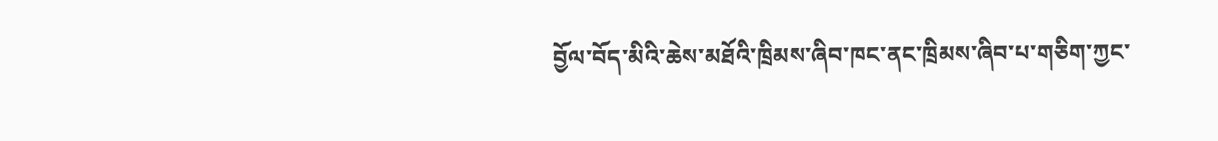བྱོལ་བོད་མིའི་ཆེས་མཐོའི་ཁྲིམས་ཞིབ་ཁང་ནང་ཁྲིམས་ཞིབ་པ་གཅིག་ཀྱང་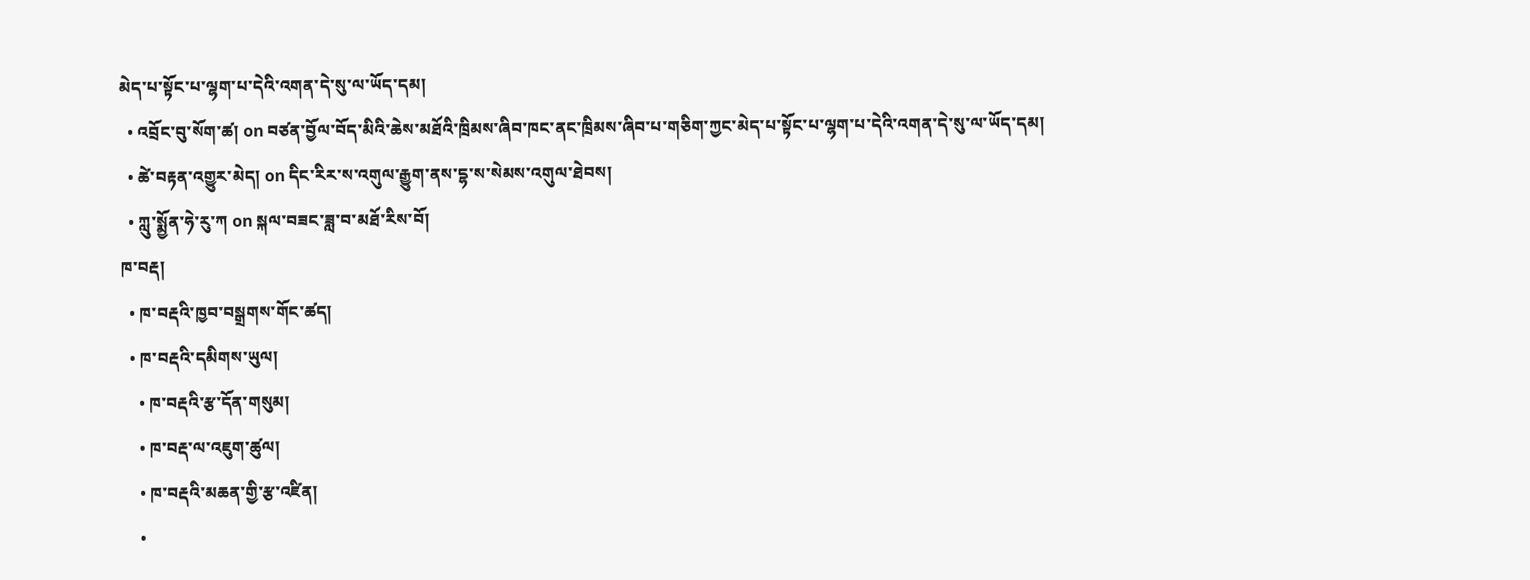མེད་པ་སྟོང་པ་ལྷག་པ་དེའི་འགན་དེ་སུ་ལ་ཡོད་དམ།
  • འབྲོང་བུ་སོག་ཚ། on བཙན་བྱོལ་བོད་མིའི་ཆེས་མཐོའི་ཁྲིམས་ཞིབ་ཁང་ནང་ཁྲིམས་ཞིབ་པ་གཅིག་ཀྱང་མེད་པ་སྟོང་པ་ལྷག་པ་དེའི་འགན་དེ་སུ་ལ་ཡོད་དམ།
  • ཚེ་བརྟན་འགྱུར་མེད། on དིང་རིར་ས་འགུལ་རྒྱུག་ནས་དྷ་ས་སེམས་འགུལ་ཐེབས།
  • ཀླུ་སྨྱོན་ཧེ་རུ་ཀ on སྐལ་བཟང་ཟླ་བ་མཐོ་རིས་བོ།
ཁ་བརྡ།
  • ཁ་བརྡའི་ཁྱབ་བསྒྲགས་གོང་ཚད།
  • ཁ་བརྡའི་དམིགས་ཡུལ།
    • ཁ་བརྡའི་རྩ་དོན་གསུམ།
    • ཁ་བརྡ་ལ་འཇུག་ཚུལ།
    • ཁ་བརྡའི་མཆན་གྱི་རྩ་འཛིན།
    •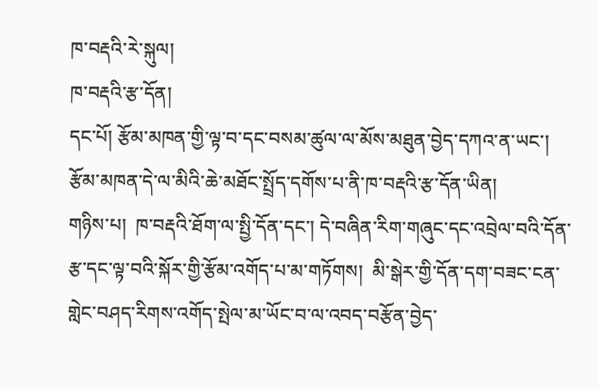ཁ་བརྡའི་རེ་སྐུལ།
ཁ་བརྡའི་རྩ་དོན།
དང་པོ། རྩོམ་མཁན་གྱི་ལྟ་བ་དང་བསམ་ཚུལ་ལ་མོས་མཐུན་བྱེད་དཀའ་ན་ཡང་། རྩོམ་མཁན་དེ་ལ་མིའི་ཆེ་མཐོང་སྤྲོད་དགོས་པ་ནི་ཁ་བརྡའི་རྩ་དོན་ཡིན།
གཉིས་པ།  ཁ་བརྡའི་ཐོག་ལ་སྤྱི་དོན་དང་། དེ་བཞིན་རིག་གཞུང་དང་འབྲེལ་བའི་དོན་རྩ་དང་ལྟ་བའི་སྐོར་གྱི་རྩོམ་འགོད་པ་མ་གཏོགས།  མི་སྒེར་གྱི་དོན་དག་བཟང་ངན་གླེང་བཤད་རིགས་འགོད་སྤེལ་མ་ཡོང་བ་ལ་འབད་བརྩོན་བྱེད་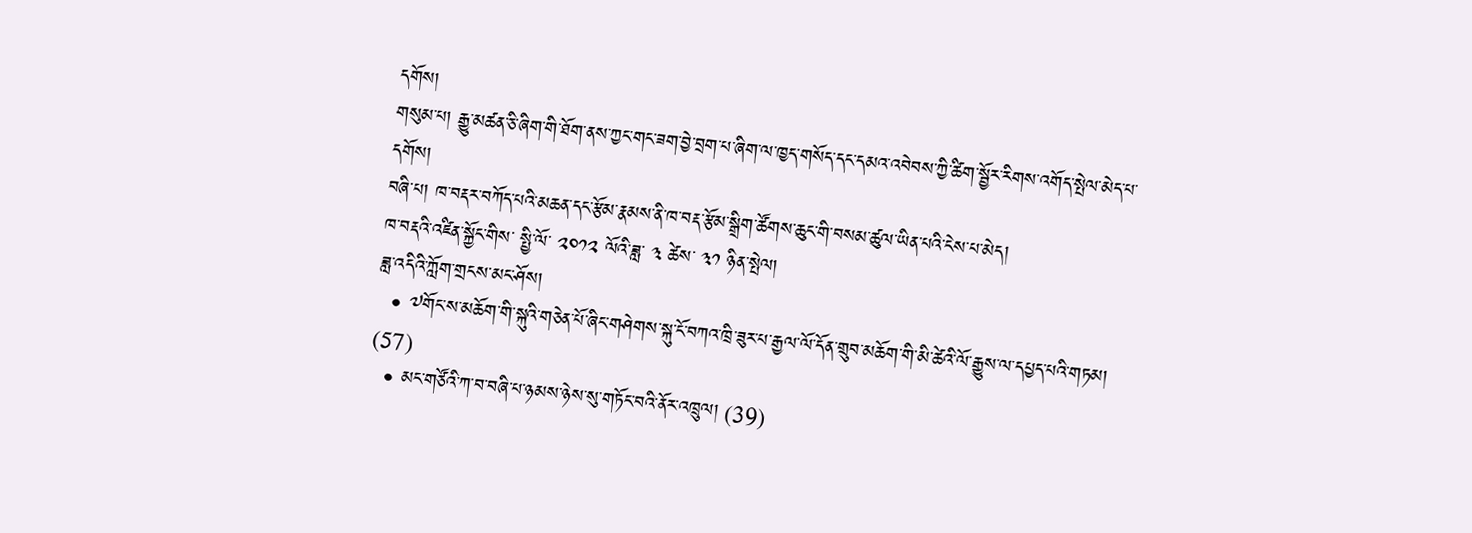དགོས།
གསུམ་པ། རྒྱུ་མཚན་ཅི་ཞིག་གི་ཐོག་ནས་ཀྱང་གང་ཟག་བྱེ་བྲག་པ་ཞིག་ལ་ཁྱད་གསོད་དང་དམའ་འབེབས་ཀྱི་ཚིག་སྦྱོར་རིགས་འགོད་སྤེལ་མེད་པ་དགོས།
བཞི་པ། ཁ་བརྡར་བཀོད་པའི་མཆན་དང་རྩོམ་རྣམས་ནི་ཁ་བརྡ་རྩོམ་སྒྲིག་ཚོགས་ཆུང་གི་བསམ་ཚུལ་ཡིན་པའི་ངེས་པ་མེད།
ཁ་བརྡའི་འཛིན་སྐྱོང་གིས་ སྤྱི་ལོ་ ༢༠༡༢ ལོའི་ཟླ་ ༣ ཚེས་ ༣༡ ཉིན་སྤེལ།
ཟླ་འདིའི་ཀློག་གྲངས་མང་ཤོས།
  • ༧གོང་ས་མཆོག་གི་སྐུའི་གཅེན་པོ་ཞིང་གཤེགས་སྐུ་ངོ་བཀའ་ཁྲི་ཟུར་པ་རྒྱལ་ལོ་དོན་གྲུབ་མཆོག་གི་མི་ཚེའི་ལོ་རྒྱུས་ལ་དཔྱད་པའི་གཏམ།   (57)
  • མང་གཙོའི་ཀ་བ་བཞི་པ་ཉམས་ཉེས་སུ་གཏོང་བའི་ནོར་འཁྲུལ། (39)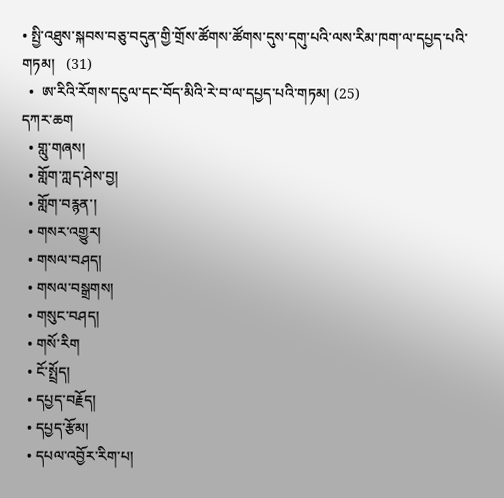• སྤྱི་འཐུས་སྐབས་བཅུ་བདུན་གྱི་གྲོས་ཚོགས་ཚོགས་དུས་དགུ་པའི་ལས་རིམ་ཁག་ལ་དཔྱད་པའི་གཏམ།   (31)
  •  ཨ་རིའི་རོགས་དངུལ་དང་བོད་མིའི་རེ་བ་ལ་དཔྱད་པའི་གཏམ། (25)
དཀར་ཆག
  • གླུ་གཞས།
  • གློག་ཀླད་ཤེས་བྱ།
  • གློག་བརྙན་།
  • གསར་འགྱུར།
  • གསལ་བཤད།
  • གསལ་བསྒྲགས།
  • གསུང་བཤད།
  • གསོ་རིག
  • ངོ་སྤྲོད།
  • དཔྱད་བརྗོད།
  • དཔྱད་རྩོམ།
  • དཔལ་འབྱོར་རིག་པ།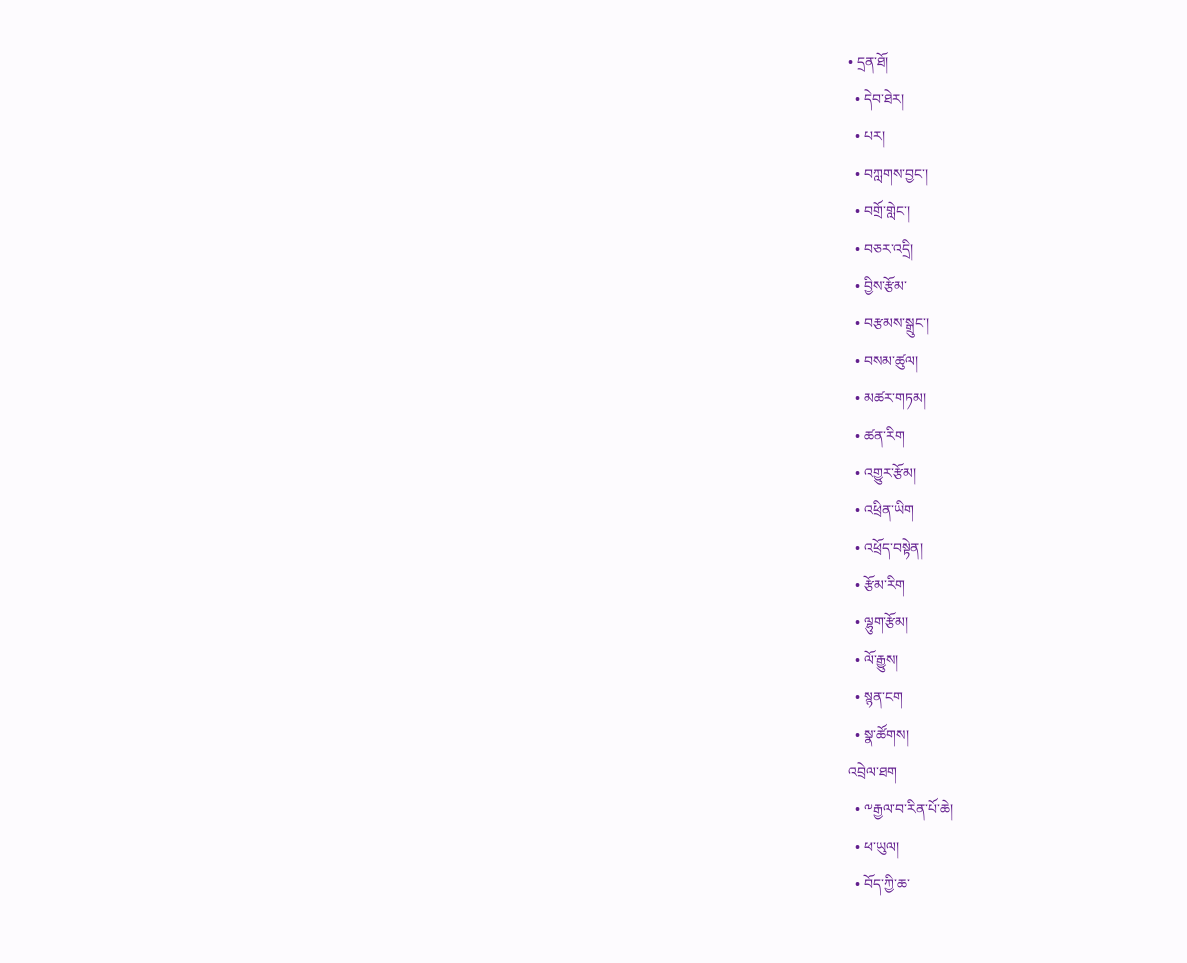• དྲན་ཐོ།
  • དེབ་ཐེར།
  • པར།
  • བཀླགས་བྱང་།
  • བགྲོ་གླེང་།
  • བཅར་འདྲི།
  • བྱིས་རྩོམ་
  • བརྩམས་སྒྲུང་།
  • བསམ་ཚུལ།
  • མཚར་གཏམ།
  • ཚན་རིག
  • འགྱུར་རྩོམ།
  • འཕྲིན་ཡིག
  • འཕྲོད་བསྟེན།
  • རྩོམ་རིག
  • ལྷུག་རྩོམ།
  • ལོ་རྒྱུས།
  • སྙན་ངག
  • སྣ་ཚོགས།
འབྲེལ་ཐག
  • ༸རྒྱལ་བ་རིན་པོ་ཆེ།
  • ཕ་ཡུལ།
  • བོད་ཀྱི་ཆ་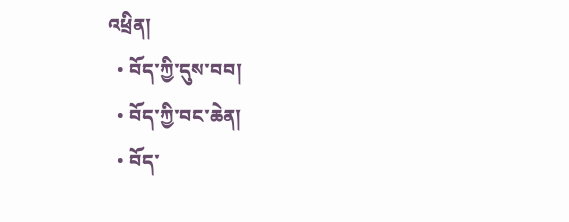འཕྲིན།
  • བོད་ཀྱི་དུས་བབ།
  • བོད་ཀྱི་བང་ཆེན།
  • བོད་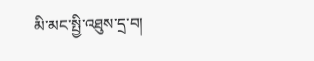མི་མང་སྤྱི་འཐུས་དྲ་བ།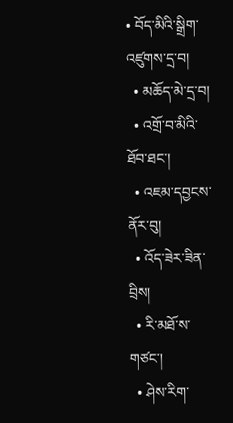• བོད་མིའི་སྒྲིག་འཛུགས་དྲ་བ།
  • མཆོད་མེ་དྲ་བ།
  • འགྲོ་བ་མིའི་ཐོབ་ཐང་།
  • འཇམ་དབྱངས་ནོར་བུ།
  • འོད་ཟེར་ཟིན་བྲིས།
  • རི་མཐོ་ས་གཙང་།
  • ཤེས་རིག་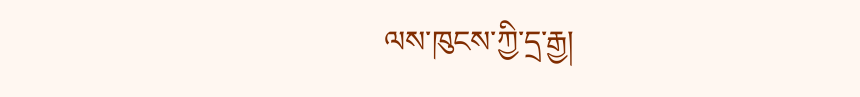ལས་ཁུངས་ཀྱི་དྲ་རྒྱ།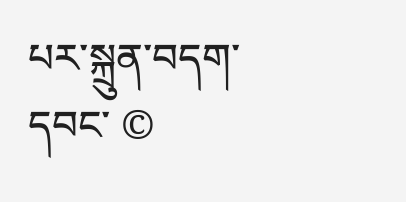པར་སྐྲུན་བདག་དབང་ ©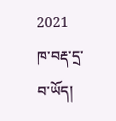2021 ཁ་བརྡ་དྲ་བ་ཡོད།